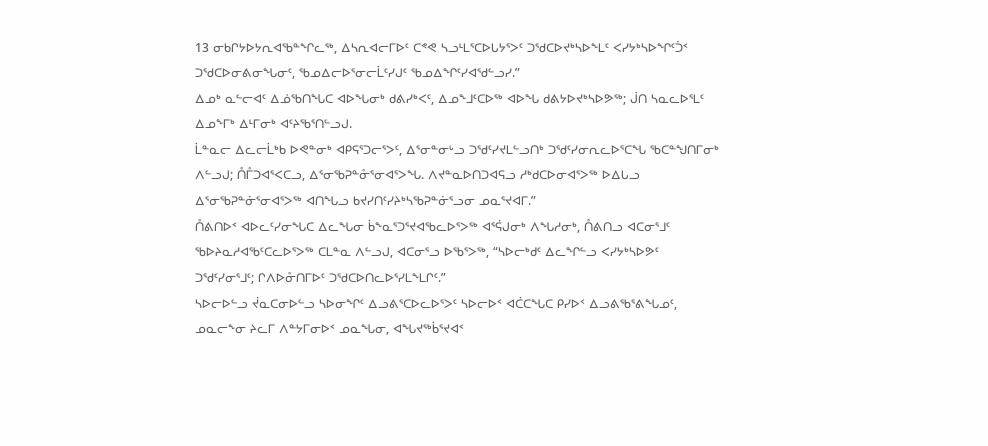13 ᓂᑲᒋᔭᐅᔭᕆᐊᖃᓐᖏᓚᖅ, ᐃᓴᕆᐊᓕᒥᐅᑦ ᑕᕝᕙ ᓴᓗᒻᒪᕐᑕᐅᒐᔭᕐᐳᑦ ᑐᖁᑕᐅᔪᒃᓴᐅᖕᒪᑦ ᐸᓯᔭᒃᓴᐅᖏᑦᑑᑉ ᑐᖁᑕᐅᓂᕕᓂᖓᓂᑦ, ᖃᓄᐃᓕᐅᕐᓂᓕᒫᑦᓯᒍᑦ ᖃᓄᐃᖏᑦᓯᐊᖁᓪᓗᓯ.”
ᐃᓄᒃ ᓇᓪᓕᐊᑦ ᐃᓅᖃᑎᖓᑕ ᐊᐅᖓᓂᒃ ᑯᕕᓯᒃᐸᑦ, ᐃᓄᖕᒧᑦᑕᐅᖅ ᐊᐅᖓ ᑯᕕᔭᐅᔪᒃᓴᐅᕗᖅ; ᒎᑎ ᓴᓇᓚᐅᕐᒪᑦ ᐃᓄᖕᒥᒃ ᐃᒻᒥᓂᒃ ᐊᑦᔨᖃᕐᑎᓪᓗᒍ.
ᒫᓐᓇᓕ ᐃᓚᓕᒫᒃᑲ ᐅᕙᓐᓂᒃ ᐊᑭᕋᕐᑐᓕᕐᐳᑦ, ᐃᕐᓂᓐᓂᒡᓗ ᑐᖁᑦᓯᔪᒪᓪᓗᑎᒃ ᑐᖁᑦᓯᓂᕆᓚᐅᕐᑕᖓ ᖃᑕᓐᖑᑎᒥᓂᒃ ᐱᓪᓗᒍ; ᑍᒤᑐᐊᕐᐸᑕᓗ, ᐃᕐᓂᖃᕈᓐᓁᕐᓂᐊᕐᐳᖓ. ᐱᔪᓐᓇᐅᑎᑐᐊᕋᓗ ᓱᒃᑯᑕᐅᓂᐊᕐᐳᖅ ᐅᐃᒐᓗ ᐃᕐᓂᖃᕈᓐᓃᕐᓂᐊᕐᐳᖅ ᐊᑎᖓᓗ ᑲᔪᓯᑎᑦᓯᔨᒃᓴᖃᕈᓐᓃᕐᓗᓂ ᓄᓇᕐᔪᐊᒥ.”
ᑍᕕᑎᐅᑉ ᐊᐅᓚᑦᓯᓂᖓᑕ ᐃᓚᖓᓂ ᑳᖕᓇᕐᑐᕐᔪᐊᖃᓚᐅᕐᐳᖅ ᐊᕐᕌᒍᓂᒃ ᐱᖓᓱᓂᒃ, ᑍᕕᑎᓗ ᐊᑕᓂᕐᒧᑦ ᖃᐅᔨᓇᓱᐊᖃᑦᑕᓚᐅᕐᐳᖅ ᑕᒪᓐᓇ ᐱᓪᓗᒍ, ᐊᑕᓂᕐᓗ ᐅᖃᕐᐳᖅ, “ᓴᐅᓕᒃᑯᑦ ᐃᓚᖏᓪᓗ ᐸᓯᔭᒃᓴᐅᕗᑦ ᑐᖁᑦᓯᓂᕐᒧᑦ; ᒋᐱᐅᓁᑎᒥᐅᑦ ᑐᖁᑕᐅᑎᓚᐅᕐᓯᒪᖕᒪᒋᑦ.”
ᓴᐅᓕᐅᓪᓗ ᔫᓇᑕᓂᐅᓪᓗ ᓴᐅᓂᖏᑦ ᐃᓗᕕᕐᑕᐅᓚᐅᕐᐳᑦ ᓴᐅᓕᐅᑉ ᐊᑖᑕᖓᑕ ᑭᓯᐅᑉ ᐃᓗᕕᖃᕐᕕᖓᓄᑦ, ᓄᓇᓕᖕᓂ ᔨᓚᒥ ᐱᓐᔭᒥᓂᐅᑉ ᓄᓇᖓᓂ, ᐊᖓᔪᖅᑳᕐᔪᐊᑉ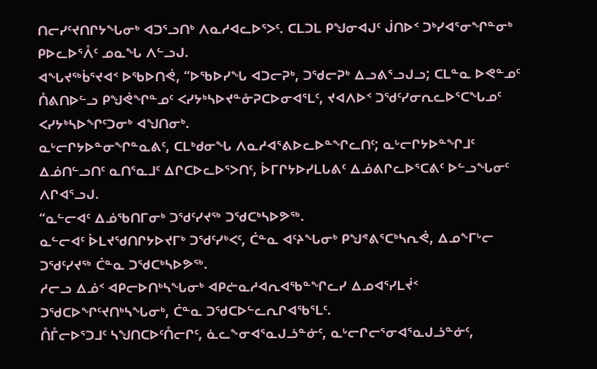ᑎᓕᓯᑦᔪᑎᒋᔭᖓᓂᒃ ᐊᑐᕐᓗᑎᒃ ᐱᓇᓱᐊᓚᐅᕐᐳᑦ. ᑕᒪᑐᒪ ᑭᖑᓂᐊᒍᑦ ᒎᑎᐅᑉ ᑐᒃᓯᐊᕐᓂᖏᓐᓂᒃ ᑭᐅᓚᐅᕐᐰᑦ ᓄᓇᖓ ᐱᓪᓗᒍ.
ᐊᖓᔪᖅᑳᕐᔪᐊᑉ ᐅᖃᐅᑎᕚ, “ᐅᖃᐅᓯᖓ ᐊᑐᓕᕈᒃ, ᑐᖁᓕᕈᒃ ᐃᓗᕕᕐᓗᒍᓗ; ᑕᒪᓐᓇ ᐅᕙᓐᓄᑦ ᑍᕕᑎᐅᓪᓗ ᑭᖑᕚᖏᓐᓄᑦ ᐸᓯᔭᒃᓴᐅᔪᓐᓁᕈᑕᐅᓂᐊᕐᒪᑦ, ᔪᐊᐱᐅᑉ ᑐᖁᑦᓯᓂᕆᓚᐅᕐᑕᖓᓄᑦ ᐸᓯᔭᒃᓴᐅᖏᑦᑐᓂᒃ ᐊᖑᑎᓂᒃ.
ᓇᒡᓕᒋᔭᐅᓐᓂᖏᓐᓇᕕᑦ, ᑕᒪᒃᑯᓂᖓ ᐱᓇᓱᐊᕐᕕᐅᓚᐅᓐᖏᓚᑎᑦ; ᓇᒡᓕᒋᔭᐅᓐᖏᒧᑦ ᐃᓅᑎᓪᓗᑎᑦ ᓇᑎᕐᓇᒧᑦ ᐃᒋᑕᐅᓚᐅᕐᐳᑎᑦ, ᐆᒥᒋᔭᐅᓯᒪᒐᕕᑦ ᐃᓅᕕᒋᓚᐅᕐᑕᕕᑦ ᐅᓪᓗᖓᓂᑦ ᐱᒋᐊᕐᓗᒍ.
“ᓇᓪᓕᐊᑦ ᐃᓅᖃᑎᒥᓂᒃ ᑐᖁᑦᓯᔪᖅ ᑐᖁᑕᒃᓴᐅᕗᖅ.
ᓇᓪᓕᐊᑦ ᐆᒪᔪᖁᑎᒋᔭᐅᔪᒥᒃ ᑐᖁᑦᓯᒃᐸᑦ, ᑖᓐᓇ ᐊᑦᔨᖓᓂᒃ ᑭᖑᕝᕕᕐᑕᒃᓴᕆᕚ, ᐃᓄᖕᒥᒡᓕ ᑐᖁᑦᓯᔪᖅ ᑖᓐᓇ ᑐᖁᑕᒃᓴᐅᕗᖅ.
ᓱᓕᓗ ᐃᓅᑉ ᐊᑭᓕᐅᑎᒃᓴᖓᓂᒃ ᐊᑭᓖᓇᓱᐊᕆᐊᖃᓐᖏᓚᓯ ᐃᓄᐊᕐᓯᒪᔫᑉ ᑐᖁᑕᐅᖏᑦᔪᑎᒃᓴᖓᓂᒃ, ᑖᓐᓇ ᑐᖁᑕᐅᓪᓚᕆᒋᐊᖃᕐᒪᑦ.
ᑍᒤᓕᐅᕐᑐᒧᑦ ᓴᖑᑎᑕᐅᑦᑍᓕᒋᑦ, ᓈᓚᖕᓂᐊᕐᓇᒍᓘᓐᓃᑦ, ᓇᒡᓕᒋᓕᕐᓂᐊᕐᓇᒍᓘᓐᓃᑦ,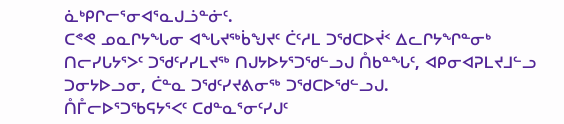ᓈᒃᑭᒋᓕᕐᓂᐊᕐᓇᒍᓘᓐᓃᑦ.
ᑕᕝᕙ ᓄᓇᒋᔭᖓᓂ ᐊᖓᔪᖅᑳᖑᔪᑦ ᑖᑦᓱᒪ ᑐᖁᑕᐅᔫᑉ ᐃᓚᒋᔭᖏᓐᓂᒃ ᑎᓕᓯᒐᔭᕐᐳᑦ ᑐᖁᑦᓯᓯᒪᔪᖅ ᑎᒍᔭᐅᔭᕐᑐᖁᓪᓗᒍ ᑍᑲᓐᖓᑦ, ᐊᑭᓂᐊᕈᒪᔪᒧᓪᓗ ᑐᓂᔭᐅᓗᓂ, ᑖᓐᓇ ᑐᖁᑦᓯᔪᕕᓂᖅ ᑐᖁᑕᐅᖁᓪᓗᒍ.
ᑍᒤᓕᐅᕐᑐᖃᕋᔭᕐᐸᑦ ᑕᑯᓐᓇᕐᓂᑦᓯᒍᑦ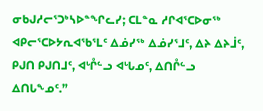ᓂᑲᒍᓱᓕᕐᑐᒃᓴᐅᓐᖏᓚᓯ; ᑕᒪᓐᓇ ᓱᒋᐊᕐᑕᐅᓂᖅ ᐊᑭᓕᕐᑕᐅᔭᕆᐊᖃᕐᒪᑦ ᐃᓅᓯᖅ ᐃᓅᓯᕐᒧᑦ, ᐃᔨ ᐃᔨᒨᑦ, ᑭᒍᑎ ᑭᒍᑎᒧᑦ, ᐊᒡᒊᓪᓗ ᐊᒡᒐᓄᑦ, ᐃᑎᒊᓪᓗ ᐃᑎᒐᖕᓄᑦ.”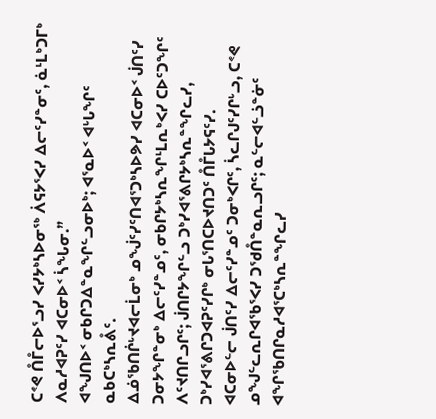ᑕᕝᕙ ᑍᒤᓕᐅᕐᓗᓯ ᐸᓯᔭᒃᓴᐅᓂᖅ ᐲᕋᔭᕐᐸᓯ ᐃᓕᑦᓯᓐᓂᑦ, ᓈᒻᒪᒃᑐᒥᒃ ᐱᓇᓱᐊᕈᑦᓯ ᐊᑕᓂᐅᑉ ᓵᖓᓂ.”
ᐊᖑᑎᐅᑉ ᓂᑲᒋᑐᐃᓐᓇᖏᓪᓗᓂᐅᒃ; ᐊᕐᓇᐅᑉ ᐊᒡᒐᖏᑦ ᓇᑲᑕᒃᓴᕆᕔᑦ.
ᐃᓅᖃᑎᒌᒡᔪᐊᓕᒫᓂᒃ ᓄᖒᑦᓯᑦᑎᐊᕐᑐᒃᓴᐅᕗᓯ ᐊᑕᓂᐅᑉ ᒎᑎᑦᓯ ᑐᓂᔭᖏᓐᓂᒃ ᐃᓕᑦᓯᓐᓄᑦ, ᓂᑲᒋᔭᒃᓴᕆᖏᒻᒪᕆᒃᐸᓯ ᑕᐅᑦᑐᖏᑦ ᐱᑦᔪᑎᒋᓗᒋᑦ; ᒎᑎᒋᔭᖏᓪᓗ ᑐᒃᓯᐊᕐᕕᒋᔭᒃᓴᕆᓐᖏᓚᓯ, ᑐᒃᓯᐊᕐᕕᒋᑐᐊᕈᑦᓯᒋᒃ ᓂᒐᕐᑎᑕᐅᔪᑎᑐᑦ ᑍᒤᒐᔭᕋᑦᓯ.
ᐊᑕᓂᐅᓪᓕ ᒎᑎᑦᓯ ᐃᓕᑦᓯᓐᓄᑦ ᑐᓂᒃᐸᒋᑦ, ᓵᓚᒋᒍᑦᓯᒋᒡᓗ, ᑕᕝᕙ ᓄᖑᓪᓚᕆᒋᐊᖃᕐᐸᓯ ᑐᖁᑍᓐᓇᕆᓗᒋᑦ; ᓇᓪᓕᐊᓪᓘᓐᓃᑦ ᐊᖏᖃᑎᒋᓇᓱᐊᕐᑕᒃᓴᕆᓐᖏᓚᓯ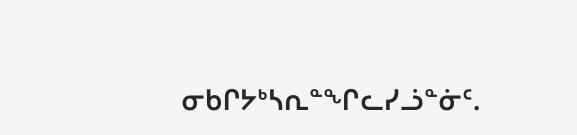ᓂᑲᒋᔭᒃᓴᕆᓐᖏᓚᓯᓘᓐᓃᑦ.